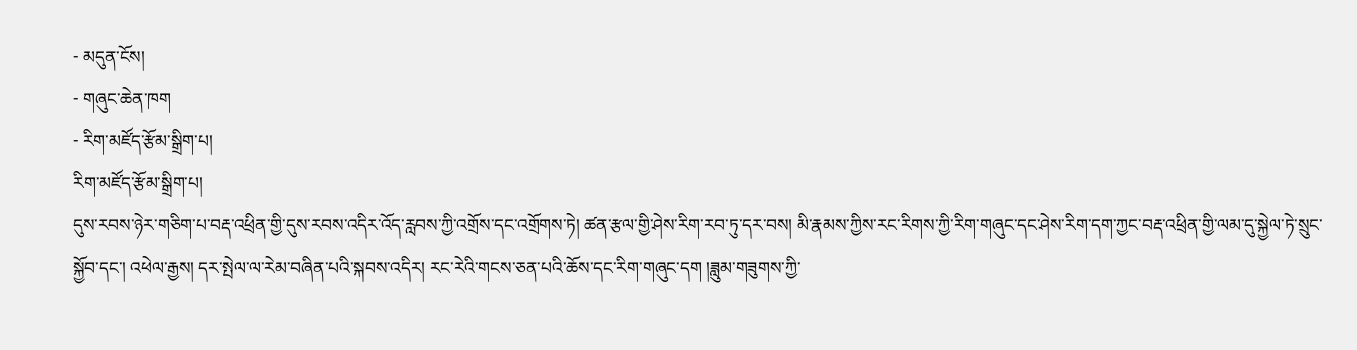- མདུན་ངོས།
- གཞུང་ཆེན་ཁག
- རིག་མཛོད་རྩོམ་སྒྲིག་པ།
རིག་མཛོད་རྩོམ་སྒྲིག་པ།
དུས་རབས་ཉེར་གཅིག་པ་བརྡ་འཕྲིན་གྱི་དུས་རབས་འདིར་འོད་རླབས་ཀྱི་འགྲོས་དང་འགྲོགས་ཏེ། ཚན་རྩལ་གྱི་ཤེས་རིག་རབ་ཏུ་དར་བས། མི་རྣམས་ཀྱིས་རང་རིགས་ཀྱི་རིག་གཞུང་དང་ཤེས་རིག་དག་ཀྱང་བརྡ་འཕྲིན་གྱི་ལམ་དུ་སྐྱེལ་ཏེ་སྲུང་སྐྱོབ་དང་། འཕེལ་རྒྱས། དར་སྤེལ་ལ་རེམ་བཞིན་པའི་སྐབས་འདིར། རང་རེའི་གངས་ཅན་པའི་ཆོས་དང་རིག་གཞུང་དག །ཟླུམ་གཟུགས་ཀྱི་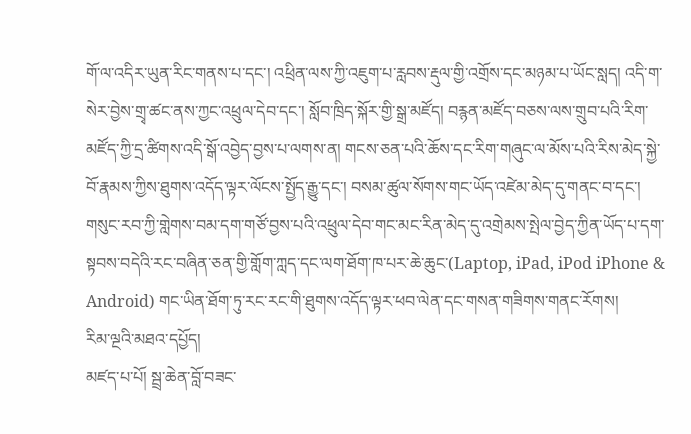གོ་ལ་འདིར་ཡུན་རིང་གནས་པ་དང་། འཕྲིན་ལས་ཀྱི་འཇུག་པ་རླབས་རྡུལ་གྱི་འགྲོས་དང་མཉམ་པ་ཡོང་སླད། འདི་ག་སེར་བྱེས་གྲྭ་ཚང་ནས་ཀྱང་འཕྲུལ་དེབ་དང་། སློབ་ཁྲིད་སྐོར་གྱི་སྒྲ་མཛོད། བརྙན་མཛོད་བཅས་ལས་གྲུབ་པའི་རིག་མཛོད་ཀྱི་དྲ་ཚིགས་འདི་སྒོ་འབྱེད་བྱས་པ་ལགས་ན། གངས་ཅན་པའི་ཆོས་དང་རིག་གཞུང་ལ་མོས་པའི་རིས་མེད་སྐྱེ་བོ་རྣམས་ཀྱིས་ཐུགས་འདོད་ལྟར་ལོངས་སྤྱོད་རྒྱུ་དང་། བསམ་ཚུལ་སོགས་གང་ཡོད་འཛེམ་མེད་དུ་གནང་བ་དང་། གསུང་རབ་ཀྱི་གླེགས་བམ་དག་གཙོ་བྱས་པའི་འཕྲུལ་དེབ་གང་མང་རིན་མེད་དུ་འགྲེམས་སྤེལ་བྱེད་ཀྱིན་ཡོད་པ་དག་སྟབས་བདེའི་རང་བཞིན་ཅན་གྱི་གློག་ཀླད་དང་ལག་ཐོག་ཁ་པར་ཆེ་ཆུང་(Laptop, iPad, iPod iPhone & Android) གང་ཡིན་ཐོག་ཏུ་རང་རང་གི་ཐུགས་འདོད་ལྟར་ཕབ་ལེན་དང་གསན་གཟིགས་གནང་རོགས།
རིམ་ལྔའི་མཐའ་དཔྱོད།
མཛད་པ་པོ། སྦྲ་ཆེན་བློ་བཟང་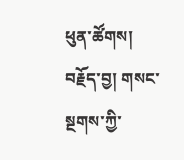ཕུན་ཚོགས།
བརྗོད་བྱ། གསང་སྔགས་ཀྱི་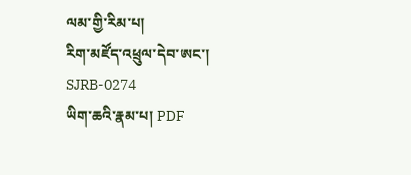ལམ་གྱི་རིམ་པ།
རིག་མཛོད་འཕྲུལ་དེབ་ཨང་། SJRB-0274
ཡིག་ཆའི་རྣམ་པ། PDF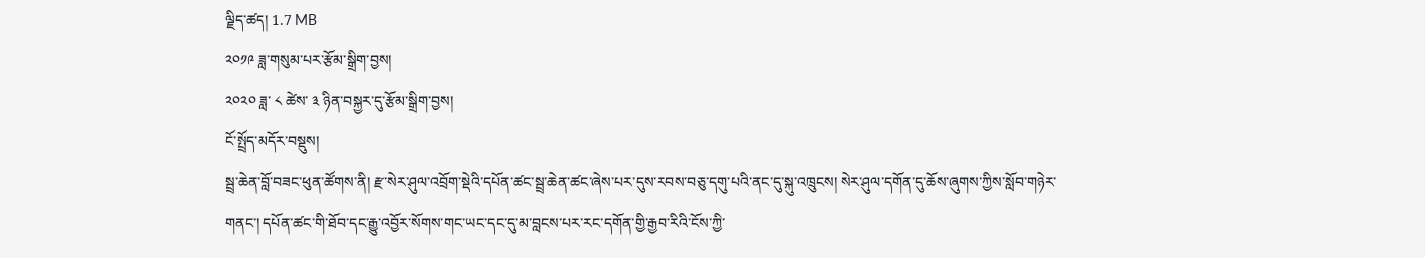ལྗིད་ཚད། 1.7 MB
༢༠༡༩ ཟླ་གསུམ་པར་རྩོམ་སྒྲིག་བྱས།
༢༠༢༠ ཟླ་ ༨ ཚེས་ ༣ ཉིན་བསྐྱར་དུ་རྩོམ་སྒྲིག་བྱས།
ངོ་སྤྲོད་མདོར་བསྡུས།
སྦྲ་ཆེན་བློ་བཟང་ཕུན་ཚོགས་ནི། རྫ་སེར་ཤུལ་འབྲོག་སྡེའི་དཔོན་ཚང་སྦྲ་ཆེན་ཚང་ཞེས་པར་དུས་རབས་བཅུ་དགུ་པའི་ནང་དུ་སྐུ་འཁྲུངས། སེར་ཤུལ་དགོན་དུ་ཆོས་ཞུགས་ཀྱིས་སློབ་གཉེར་གནང་། དཔོན་ཚང་གི་ཐོབ་དང་རྒྱུ་འབྱོར་སོགས་གང་ཡང་དང་དུ་མ་བླངས་པར་རང་དགོན་གྱི་རྒྱབ་རིའི་ངོས་ཀྱི་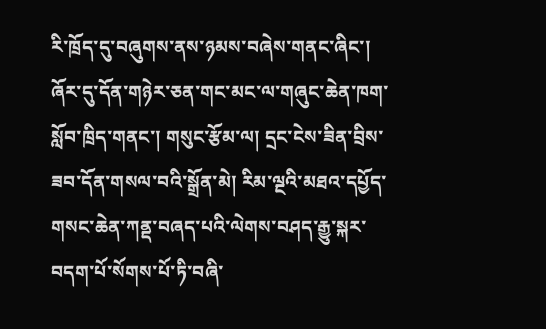རི་ཁྲོད་དུ་བཞུགས་ནས་ཉམས་བཞེས་གནང་ཞིང་། ཞོར་དུ་དོན་གཉེར་ཅན་གང་མང་ལ་གཞུང་ཆེན་ཁག་སློབ་ཁྲིད་གནང་། གསུང་རྩོམ་ལ། དྲང་ངེས་ཟིན་བྲིས་ཟབ་དོན་གསལ་བའི་སྒྲོན་མེ། རིམ་ལྔའི་མཐའ་དཔྱོད་གསང་ཆེན་ཀནྡ་བཞད་པའི་ལེགས་བཤད་རྒྱུ་སྐར་བདག་པོ་སོགས་པོ་ཏི་བཞི་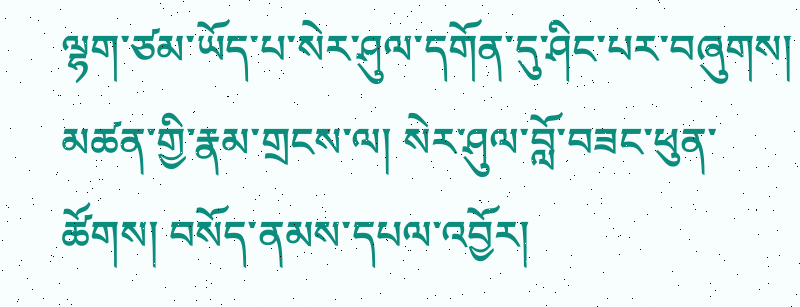ལྷག་ཙམ་ཡོད་པ་སེར་ཤུལ་དགོན་དུ་ཤིང་པར་བཞུགས། མཚན་གྱི་རྣམ་གྲངས་ལ། སེར་ཤུལ་བློ་བཟང་ཕུན་ཚོགས། བསོད་ནམས་དཔལ་འབྱོར།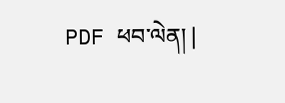PDF ཕབ་ལེན། |